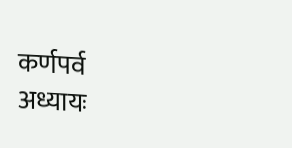कर्णपर्व
अध्यायः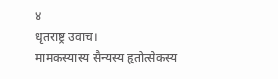४
धृतराष्ट्र उवाच।
मामकस्यास्य सैन्यस्य हृतोत्सेकस्य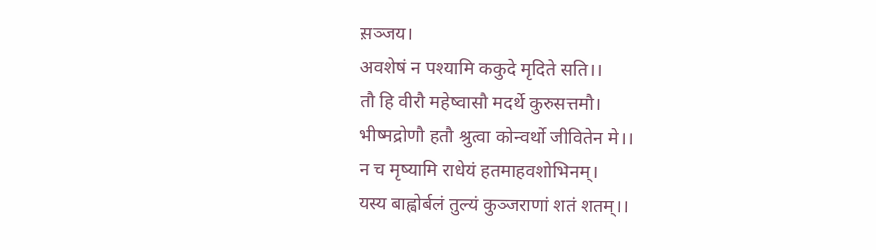स़ञ्जय।
अवशेषं न पश्यामि ककुदे मृदिते सति।।
तौ हि वीरौ महेष्वासौ मदर्थे कुरुसत्तमौ।
भीष्मद्रोणौ हतौ श्रुत्वा कोन्वर्थो जीवितेन मे।।
न च मृष्यामि राधेयं हतमाहवशोभिनम्।
यस्य बाह्वोर्बलं तुल्यं कुञ्जराणां शतं शतम्।।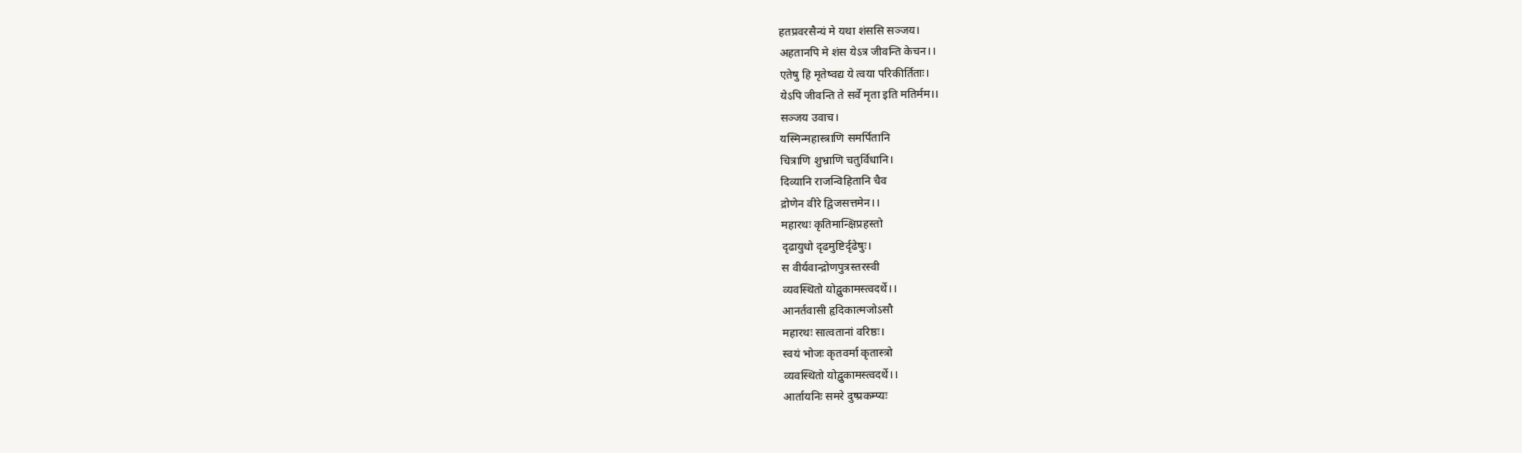हतप्रवरसैन्यं मे यथा शंससि सञ्जय।
अहतानपि मे शंस येऽत्र जीवन्ति केचन।।
एतेषु हि मृतेष्वद्य ये त्वया परिकीर्तिताः।
येऽपि जीवन्ति ते सर्वे मृता इति मतिर्मम।।
सञ्जय उवाच।
यस्मिन्महास्त्राणि समर्पितानि
चित्राणि शुभ्राणि चतुर्विधानि।
दिव्यानि राजन्विहितानि चैव
द्रोणेन वीरे द्विजसत्तमेन।।
महारथः कृतिमान्क्षिप्रहस्तो
दृढायुधो दृढमुष्टिर्दृढेषुः।
स वीर्यवान्द्रोणपुत्रस्तरस्वी
व्यवस्थितो योद्वुकामस्त्वदर्थे।।
आनर्तवासी हृदिकात्मजोऽसौ
महारथः सात्वतानां वरिष्ठः।
स्वयं भोजः कृतवर्मा कृतास्त्रो
व्यवस्थितो योद्वुकामस्त्वदर्थे।।
आर्तायनिः समरे दुष्प्रकम्प्यः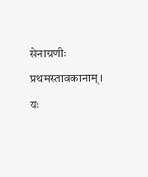सेनाग्रणीः प्रथमस्तावकानाम्।
यः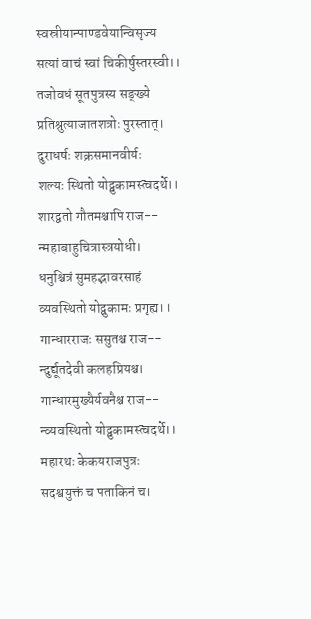स्वस्रीयान्पाण्डवेयान्विसृज्य
सत्यां वाचं स्वां चिकीर्षुस्तरस्वी।।
तजोवधं सूतपुत्रस्य सङ्ख्ये
प्रतिश्रुत्याजातशत्रोः पुरस्तात्।
दुराधर्षः शक्रसमानवीर्यः
शल्यः स्थितो योद्वुकामस्त्वदर्थे।।
शारद्वतो गौतमश्चापि राज--
न्महाबाहुचित्रास्त्रयोधी।
धनुश्चित्रं सुमहद्भावरसाहं
व्यवस्थितो योद्वुकामः प्रगृह्य।।
गान्धारराजः ससुतश्च राज--
न्दुर्द्यूतदेवी कलहप्रियश्च।
गान्धारमुख्यैर्यवनैश्च राज--
न्व्यवस्थितो योद्वुकामस्त्वदर्थे।।
महारथः केकयराजपुत्रः
सदश्वयुक्तं च पताकिनं च।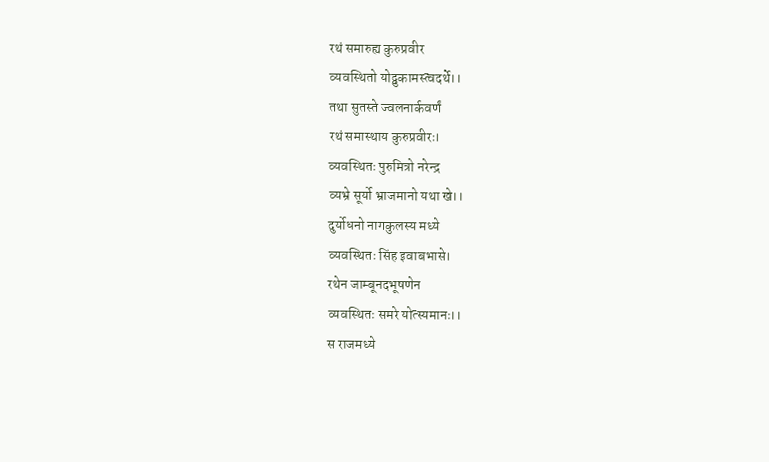रथं समारुह्य कुरुप्रवीर
व्यवस्थितो योद्वुकामस्त्वदर्थे।।
तथा सुतस्ते ज्वलनार्कवर्णं
रथं समास्थाय कुरुप्रवीरः।
व्यवस्थितः पुरुमित्रो नरेन्द्र
व्यभ्रे सूर्यो भ्राजमानो यथा खे।।
दुर्योधनो नागकुलस्य मध्ये
व्यवस्थितः सिंह इवाबभासे।
रथेन जाम्बूनदभूषणेन
व्यवस्थितः समरे योत्स्यमानः।।
स राजमध्ये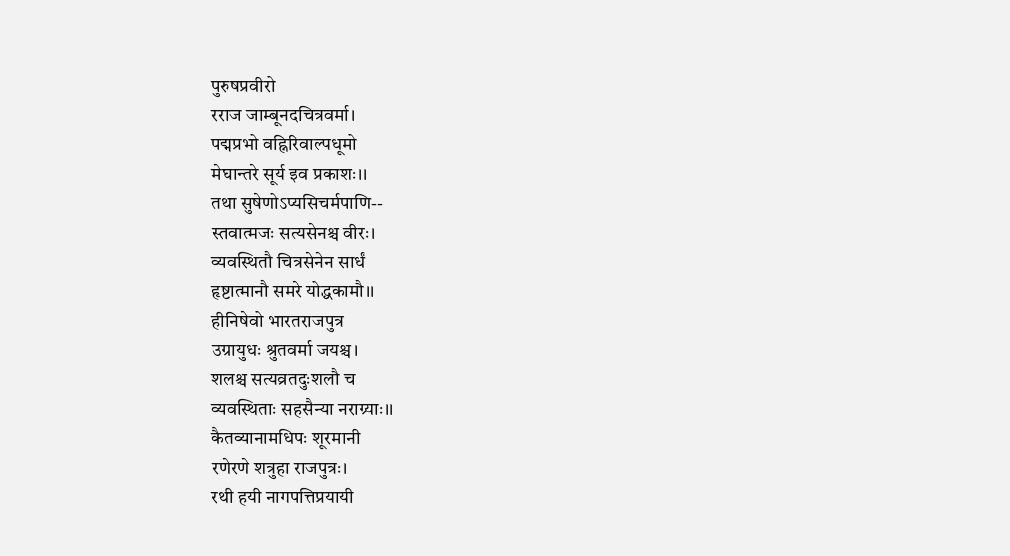पुरुषप्रवीरो
रराज जाम्बूनदचित्रवर्मा।
पद्मप्रभो वह्निरिवाल्पधूमो
मेघान्तरे सूर्य इव प्रकाशः।।
तथा सुषेणोऽप्यसिचर्मपाणि--
स्तवात्मजः सत्यसेनश्च वीरः।
व्यवस्थितौ चित्रसेनेन सार्धं
हृष्टात्मानौ समरे योद्धकामौ।।
हीनिषेवो भारतराजपुत्र
उग्रायुधः श्रुतवर्मा जयश्च।
शलश्च सत्यव्रतदुःशलौ च
व्यवस्थिताः सहसैन्या नराग्र्याः।।
कैतव्यानामधिपः शूरमानी
रणेरणे शत्रुहा राजपुत्रः।
रथी हयी नागपत्तिप्रयायी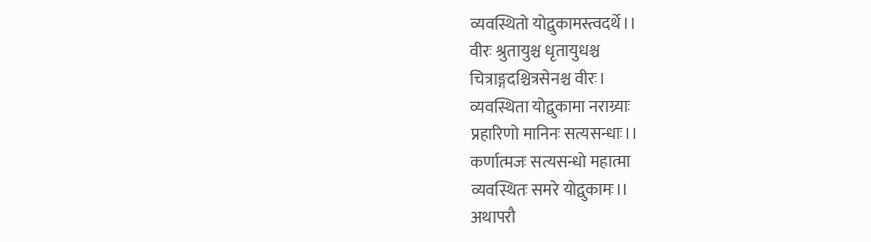व्यवस्थितो योद्वुकामस्त्वदर्थे।।
वीरः श्रुतायुश्च धृतायुधश्च
चित्राङ्गदश्चित्रसेनश्च वीरः।
व्यवस्थिता योद्वुकामा नराग्र्याः
प्रहारिणो मानिनः सत्यसन्धाः।।
कर्णात्मजः सत्यसन्धो महात्मा
व्यवस्थितः समरे योद्वुकामः।।
अथापरौ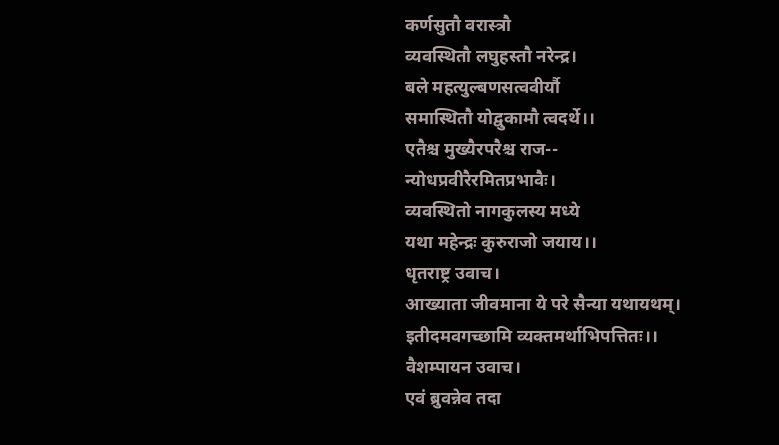कर्णसुतौ वरास्त्रौ
व्यवस्थितौ लघुहस्तौ नरेन्द्र।
बले महत्युल्बणसत्ववीर्यौ
समास्थितौ योद्वुकामौ त्वदर्थे।।
एतैश्च मुख्यैरपरैश्च राज--
न्योधप्रवीरैरमितप्रभावैः।
व्यवस्थितो नागकुलस्य मध्ये
यथा महेन्द्रः कुरुराजो जयाय।।
धृतराष्ट्र उवाच।
आख्याता जीवमाना ये परे सैन्या यथायथम्।
इतीदमवगच्छामि व्यक्तमर्थाभिपत्तितः।।
वैशम्पायन उवाच।
एवं ब्रुवन्नेव तदा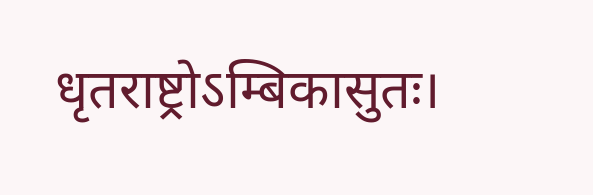धृतराष्ट्रोऽम्बिकासुतः।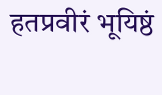हतप्रवीरं भूयिष्ठं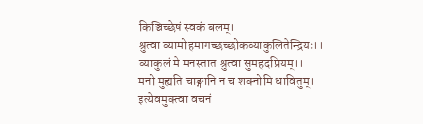किञ्चिच्छेषं स्वकं बलम्।
श्रुत्वा व्यामोहमागच्छच्छोकव्याकुलितेन्द्रियः।।
व्याकुलं मे मनस्तात श्रुत्वा सुमहदप्रियम्।।
मनो मुह्यति चाङ्गानि न च शक्नोमि धावितुम्।
इत्येवमुक्त्वा वचनं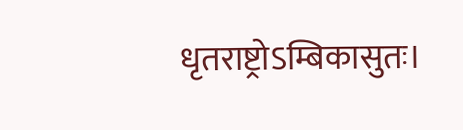धृतराष्ट्रोऽम्बिकासुतः।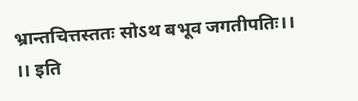भ्रान्तचित्तस्ततः सोऽथ बभूव जगतीपतिः।।
।। इति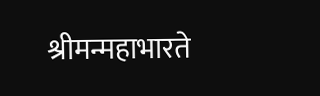श्रीमन्महाभारते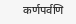कर्णपर्वणि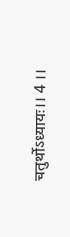चतुर्थोऽध्यायः।। 4 ।।